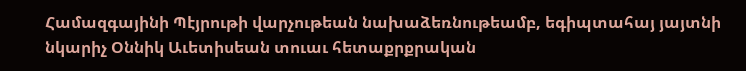Համազգայինի Պէյրութի վարչութեան նախաձեռնութեամբ, եգիպտահայ յայտնի նկարիչ Օննիկ Աւետիսեան տուաւ հետաքրքրական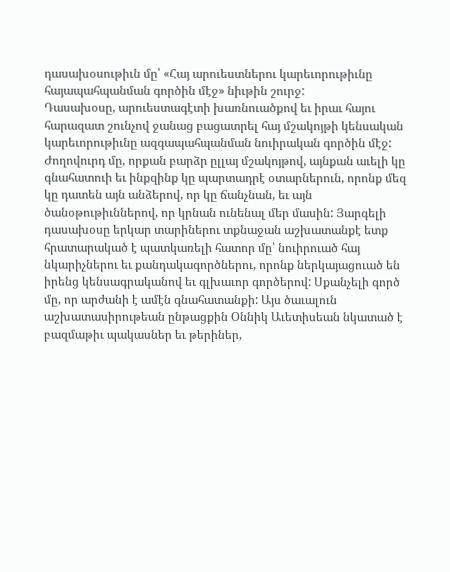դասախօսութիւն մը՝ «Հայ արուեստներու կարեւորութիւնը հայապահպանման գործին մէջ» նիւթին շուրջ:
Դասախօսը, արուեստագէտի խառնուածքով եւ իրաւ հայու հարազատ շունչով ջանաց բացատրել հայ մշակոյթի կենսական կարեւորութիւնը ազգապահպանման նուիրական գործին մէջ: Ժողովուրդ մը, որքան բարձր ըլլայ մշակոյթով, այնքան աւելի կը գնահատուի եւ ինքզինք կը պարտադրէ օտարներուն, որոնք մեզ կը դատեն այն անձերով, որ կը ճանչնան, եւ այն ծանօթութիւններով, որ կրնան ունենալ մեր մասին: Յարգելի դասախօսը երկար տարիներու տքնաջան աշխատանքէ ետք հրատարակած է պատկառելի հատոր մը՝ նուիրուած հայ նկարիչներու եւ քանդակագործներու, որոնք ներկայացուած են իրենց կենսագրականով եւ գլխաւոր գործերով: Սքանչելի գործ մը, որ արժանի է ամէն գնահատանքի: Այս ծաւալուն աշխատասիրութեան ընթացքին Օննիկ Աւետիսեան նկատած է բազմաթիւ պակասներ եւ թերիներ,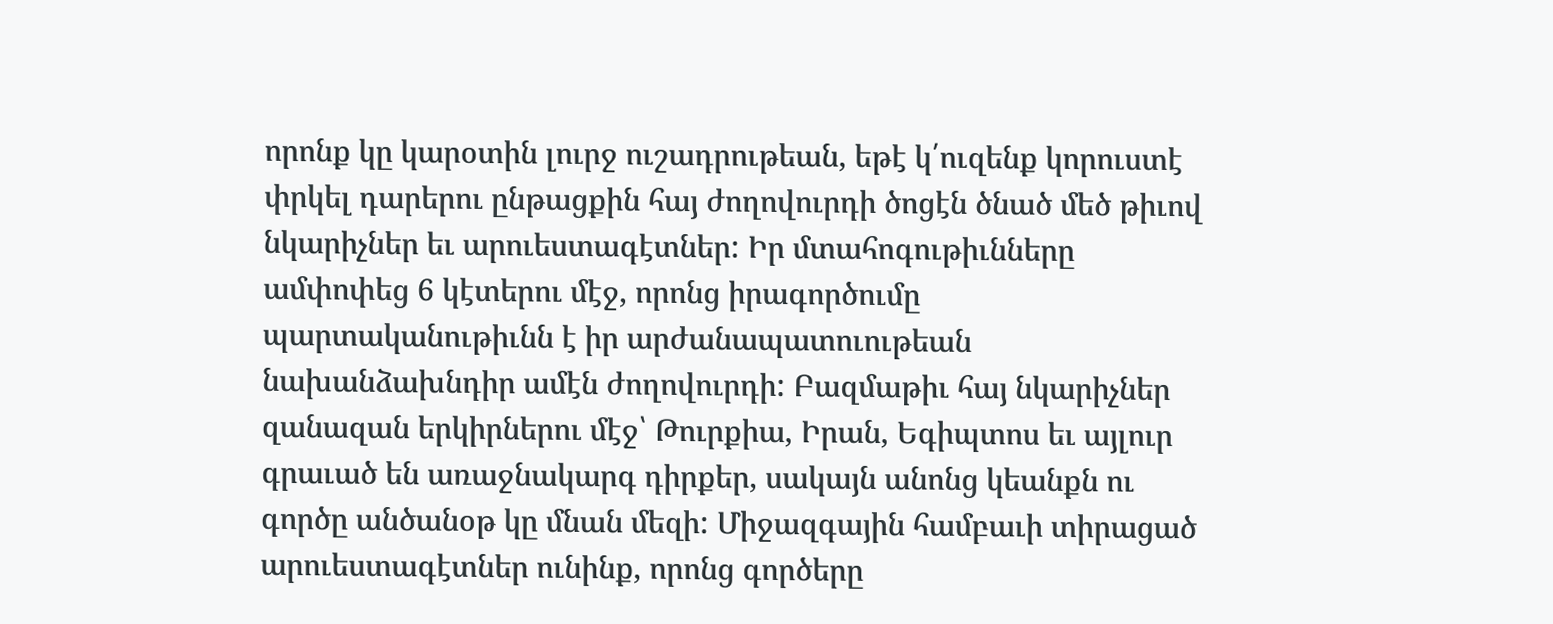որոնք կը կարօտին լուրջ ուշադրութեան, եթէ կ՛ուզենք կորուստէ փրկել դարերու ընթացքին հայ ժողովուրդի ծոցէն ծնած մեծ թիւով նկարիչներ եւ արուեստագէտներ: Իր մտահոգութիւնները ամփոփեց 6 կէտերու մէջ, որոնց իրագործումը պարտականութիւնն է իր արժանապատուութեան նախանձախնդիր ամէն ժողովուրդի: Բազմաթիւ հայ նկարիչներ զանազան երկիրներու մէջ՝ Թուրքիա, Իրան, Եգիպտոս եւ այլուր գրաւած են առաջնակարգ դիրքեր, սակայն անոնց կեանքն ու գործը անծանօթ կը մնան մեզի: Միջազգային համբաւի տիրացած արուեստագէտներ ունինք, որոնց գործերը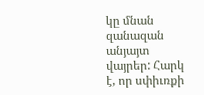կը մնան զանազան անյայտ վայրեր: Հարկ է, որ սփիւռքի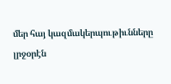մեր հայ կազմակերպութիւնները լրջօրէն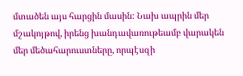մտածեն այս հարցին մասին: Նախ ապրին մեր մշակոյթով, իրենց խանդավառութեամբ վարակեն մեր մեծահարուստները, որպէսզի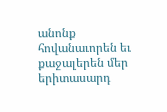անոնք հովանաւորեն եւ քաջալերեն մեր երիտասարդ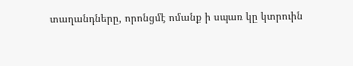տաղանդները, որոնցմէ ոմանք ի սպառ կը կտրուին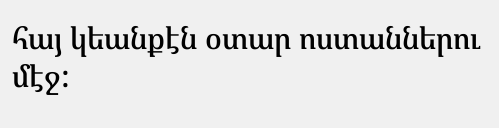հայ կեանքէն օտար ոստաններու մէջ: